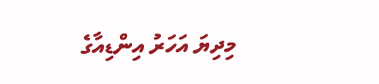މިދިޔަ އަހަރު އިންޑިއާގެ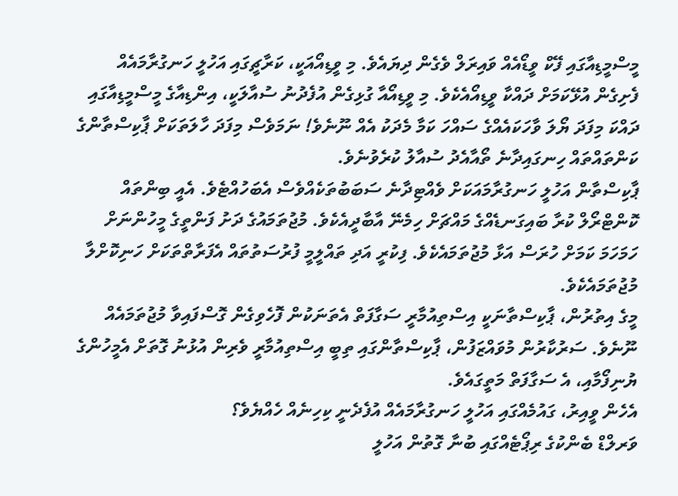މީސްމީޑިއާގައި ފޭކް ވީޑޯއެއް ވައިރަލް ވެގެން ދިޔައެވެ. މި ވީޑިއޯއަކީ، ކަރާޗީގައި އަހުލީ ހަނގުރާމައެއް ފެށިގެން އުޅޭކަމަށް ދައްކާ ވީޑިއޯއެކެވެ. މި ވީޑިއޯއާ ގުޅިގެން އުފެދުނު ސުއާލަކީ، އިންޑިއާގެ މީސްމީޑިއާގައި ދައްކަ މިފަދަ ޔޯލަ ވާހަކައެއްގެ ސައްހަ ކަމާ މެދަކު އެއް ނޫނެވެ! ނަމަވެސް މިފަދަ ހާލަތަކަށް ޕާކިސްތާންގެ ކަންތައްތައް ހިނގައިދާނެ ތޯއާއެދު ސުއާލު ކުރެވުނެވެ.
ޕާކިސްތާން އަހުލީ ހަނގުރާމައަކަށް ވެއްޓިދާނެ ސަބަބުތަކެއްވެސް އެބަހުއްޓެވެ. އެއީ ބިންތައް ކޮންޓްރޯލް ކުރާ ބައިގަނޑެއްގެ މައްޗަށް ހިމެނޭ އާބާދީއެކެވެ. މުޖުތަމައުގެ ދަށު ފަންތީގެ މީހުންނަށް ހަމަހަމަ ކަމަށް ހުރަސް އަޅާ މުޖުތަމައެކެވެ. ފިކުރީ އަދި ތައްލީމީ ފުރުސަތުތައް އެފަރާތްތަކަށް ހަނިކޮށްލާ މުޖުތަމައެކެވެ.
މީގެ އިތުރުން، ޕާކިސްތާނަކީ އިސްތިއުމާރީ ސަގާފަތް އެތަނަކުން ފޮހެވިގެން ގޮސްފައިވާ މުޖުތަމައެއް ނޫނެވެ. ސަރުކާރުން މުވައްޒަފުން، ޕާކިސްތާންގައި ތިބީ އިސްތިއުމާރީ ވެރިން އުޅުނު ގޮތަށް އެމީހުންގެ ޔުނިފޯމާއި، އެ ސަގާފަތް މަތީގައެވެ.
އެހެން ވީއިރު، ގައުމެއްގައި އަހުލީ ހަނގުރާމައެއް އުފެދެނީ ކިހިނެއް ހެއްޔެވެ؟
ވަރލްޑް ބެންކުގެ ރިޕޯޓެއްގައި ބުނާ ގޮތުން އަހުލީ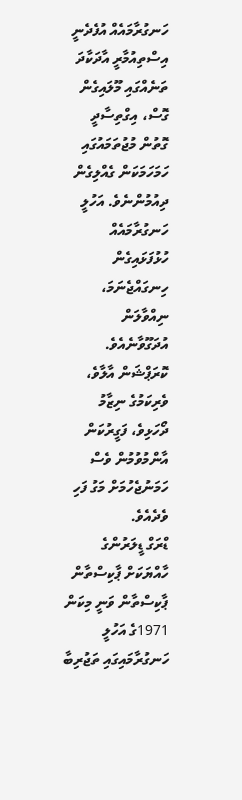ހަނގުރާމައެއް އުފެދެނީ އިސްތިއުމާރީ އާދަކާދަ ތަނެއްގައި މޫލައިގެން ގޮސް، އިގްތިސާދީ ގޮތުން މުޖުތަމައުގައި ހަމަހަމަކަން ގެއްލިގެން ދިއުމުންނެވެ. އަހުލީ ހަނގުރާމައެއް ހުޅުފަޅައިގެން ހިނގައްޖެނަމަ، ނިއްވާލަން އުދަގޫވާނެއެވެ.
ކޮރަޕްޝަން އާލާވެ، ވެރިކަމުގެ ނިޒާމު ދޯހަޅިވެ، ފަގީރުކަން އާންމުވުމުން ވެސް ހަމަނުޖެހުމަށް މަގު ފަހި ވެދެއެވެ.
ޑްރަގް ޑީލަރުންގެ ހާއްޔަކަށް ޕާކިސްތާން
ޕާކިސްތާން ވަނީ މިކަން 1971ގެ އަހުލީ ހަނގުރާމައިގައި ތަޖުރިބާ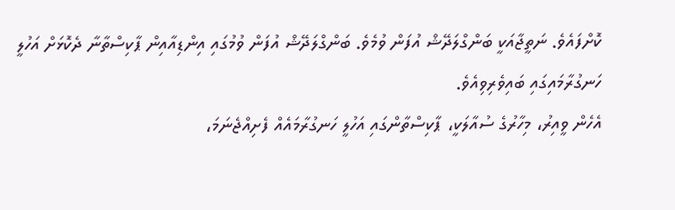ކޮށްފައެވެ. ނަތީޖާއަކީ ބަންގްލަދޭޝް އުފަން ވުމެވެ. ބަންގްލަދޭޝް އުފަން ވުމުގައި އިންޑިއާއިން ޕާކިސްތާނާ ދެކޮޅަށް އަހުލީ ހަނގުރާމައިގައި ބައިވެރިވިއެވެ.
އެހެން ވީއިރު، މިހާރުގެ ސުއާލަކީ، ޕާކިސްތާންގައި އަހުލީ ހަނގުރާމައެއް ފެށިއްޖެނަމަ،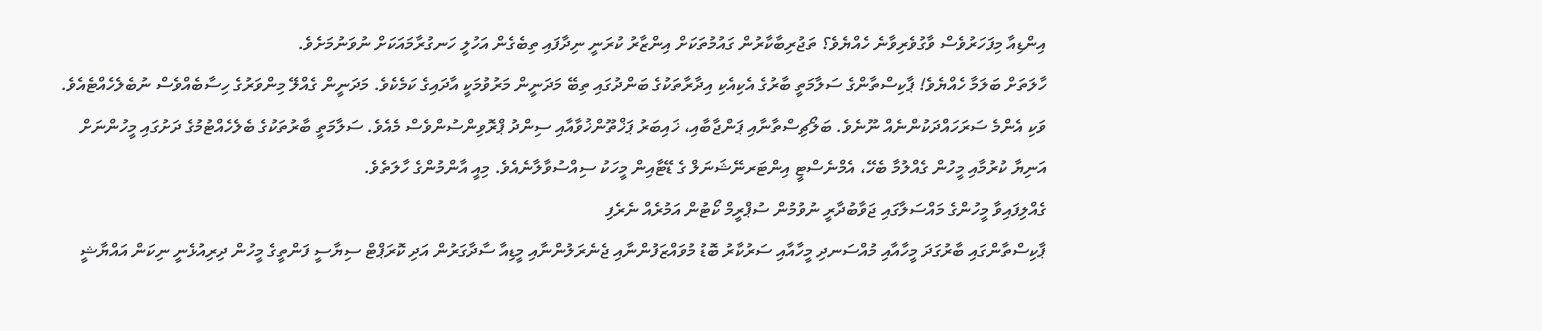އިންޑިއާ މިފަހަރުވެސް ވާގުވެރިވާނެ ހެއްޔެވެ؟ ތަޖުރިބާކާރުން ގައުމުތަކަށް އިންޒާރު ކުރަނީ ނިދާފައި ތިބެގެން އަހުލީ ހަނގުރާމައަކަށް ނުވަނުމަށެވެ.
ހާލަތަށް ބަލަމާ ހެއްޔެވެ! ޕާކިސްތާންގެ ސަލާމަތީ ބާރުގެ އެކިއެކި އިދާރާތަކުގެ ބަންދުގައި ތިބޭ މަދަނީން މަރުވުމަކީ އާދައިގެ ކަމެކެވެ. މަދަނީން ގެއްލޭ މިންވަރުގެ ހިސާބެއްވެސް ނުބެލެހެއްޓެއެވެ. ވަކި އެންމެ ސަރަހައްދަކުންނެއް ނޫނެވެ. ބަލޯޗިސްތާނާއި ޕަންޖާބާއި، ޚައިބަރު ޕަޚްތޫންޚުވާއާއި ސިންދު ޕްރޮވިންސުންވެސް މެއެވެ. ސަލާމަތީ ބާރުތަކުގެ ބެލެހެއްޓުމުގެ ދަށުގައި މީހުންނަށް އަނިޔާ ކުރުމާއި މީހުން ގެއްލުމާ ބެހޭ، އެމްނެސްޓީ އިންޓަރނޭޝަނަލް ގެ ޑޭޓާއިން މީހަކު ސިއްސުވާލާނެއެވެ. މިއީ އާންމުންގެ ހާލަތެވެ.
ގެއްލިފައިވާ މީހުންގެ މައްސަލާގައި ޖަވާބުދާރީ ނުވުމުން ސުޕްރީމް ކޯޓުން އަމުރެއް ނެރެފި
ޕާކިސްތާންގައި ބާރުގަދަ މީހާއާއި މުއްސަނދި މީހާއާއި ސަރުކާރު ބޮޑު މުވައްޒަފުންނާއި ޖެނެރަލުންނާއި މީޑިއާ ސާދާގަރުން އަދި ކޮރަޕްޓް ސިޔާސީ ފަންތީގެ މީހުން ދިރިއުޅެނީ ނިކަން އައްޔާޝީ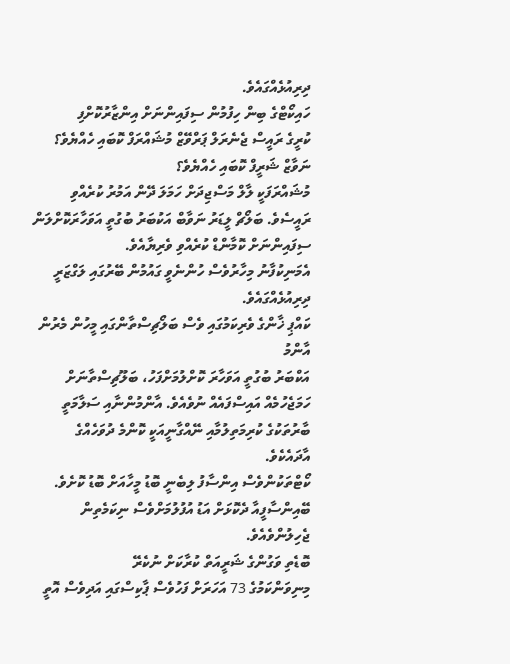ދިރިއުޅެއްގައެވެ.
ހައިކޯޓްގެ ބިން ހިފުމުން ސިފައިންނަށް އިންޒާރުކޮށްފި
ކުރީގެ ރައީސް ޖެނެރަލް ޕަރްވޭޒް މުޝައްރަފް ކޮބައި ހެއްޔެވެ؟ ނަވާޒް ޝަރީފް ކޮބައި ހެއްޔެވެ؟
މުޝައްރަފަކީ ލާލް މަސްޖިދަށް ހަމަލަ ދޭން އަމުރު ކުރެއްވި ރައީސެވެ. ބަލޯޗް ލީޑަރު ނަވާބް އަކުބަރު ބުގުތީ އަވަހާރަކޮށްލަން ސިފައިންނަށް ކޮމާންޑް ކުރެއްވި ވެރިޔާއެވެ.
އެމަނިކުފާނު މިހާރުވެސް ހުންނެވީ ގައުމުން ބޭރުގައި ލަގްޒަރީ ދިރިއުޅެއްގައެވެ.
ކައްޕި ޚާންގެ ވެރިކަމުގައި ވެސް ބަލޯޗިސްތާންގައި މީހުން މެރުން އާންމު
އަކްބަރު ބުގުތީ އަވަހާރަ ކޮށްލުމަށްފަހު، ބަލޫޗިސްތާނަށް ހަމަޖެހުމެއް އައިސްފައެއް ނުވެއެވެ. އާންމުންނާއި ސަލާމަތީ ބާރުތަކުގެ ކުރިމަތިލުމާއި ނޭއްގާނީއަކީ ކޮންމެ ދުވަހެއްގެ އާދައެކެވެ.
ކޯޓްތަކުންވެސް އިންސާފު ލިބެނީ ބޮޑު މީހާއަށް ބޮޑު ކޮށެވެ. ބޭއިންސާފީއާ ދެކޮޅަށް އަޑު އުފުލުމަށްވެސް ނިކަމެތިން ޖެހިލުންވެއެވެ.
ބޮޑެތި ވަގުންގެ ޝަރީއަތް ކުރާކަށް ނުކެރޭ
މިނިވަންކަމުގެ 73 އަހަރަށް ފަހުވެސް ޕާކިސްގައި އަދިވެސް އޮތީ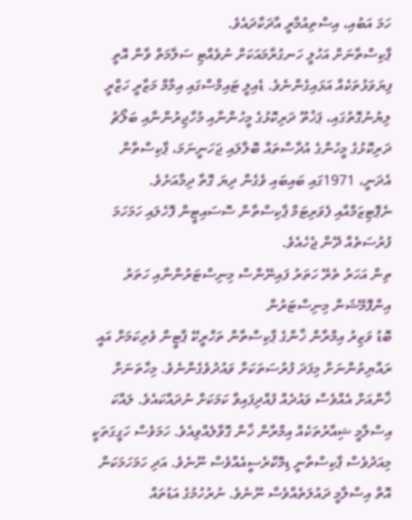ހަމަ އަބުއި، އިސްތިއުމާރީ އާދަކާދައެވެ.
ޕާކިސްތާނަށް އަހުލީ ހަނގުރާމައަކަށް ނުވެއްޓި ސަލާމަތް ވާން އޮތީ ފިޔަވަޅުތަކެއް އަޅައިގެންނެވެ. ޑެއިލީ ޓައިމްސްގައި އިމާމް މަޒާރީ ހަޒްރީ ލިޔުނުގޮތުގައި، ޕަޚުތޫ ދަރިކޮޅުގެ މީހުންނާއި މުހާޖިރުންނާއި ބަލޯޗު ދަރިކޮޅުގެ މީހުންގެ އުދާސްތައް ބޮލާލައި ޖަހަނީނަމަ، ޕާކިސްތާން އެދަނީ، 1971ގައި ބައިބައި ވެގެން ދިޔަ ގޮތާ ދިމާއަށެވެ.
ނެޕޮޓިޒަމްއާއި ފެވަރިޓަމް ޕާކިސްތާން ސޮސައިޓީން ފޮހެލައި ހަމަހަމަ ފުރުސަތެއް ދޭން ޖެހެއެވެ.
ތިން އަހަރު ތެރޭ ހަތަރު ފައިނޭންސް މިނިސްޓަރުންނާއި ހަތަރު އިންފޮމޭޝަން މިނިސްޓަރުން
ބޮޑު ވަޒިރު އިމްރާން ޚާންގެ ޕާކިސްތާން ތަހްރީކޭ ޕާޓީން ވެރިކަމަށް އައީ ރައްޔިތުންނަށް މިފަދަ ފުރުސަތަކަށް ވައުދުވެގެންނެވެ. މިހާތަނަށް ޚާންއަށް އެއްވެސް ވައުދެއް ފުއްދިފައިވާ ކަމަކަށް ނުދައްކައެވެ. ލައްކަ އިސްލާމީ ޝިއާރުތަކެއް އިމްރާން ޚާން ގޮވާލެއްވިއެވެ. ހަމަވެސް ހަގީގަތަކީ މިއަދުވެސް ޕާކިސްތާނީ ޑިމޮކްރެސީއެއްވެސް ނޫނެވެ. އަދި ހަމަހަމަކަން އޮތް އިސްލާމީ ދައުލަތެއްވެސް ނޫނެވެ. ނުރުހުމުގެ އަޑުތައް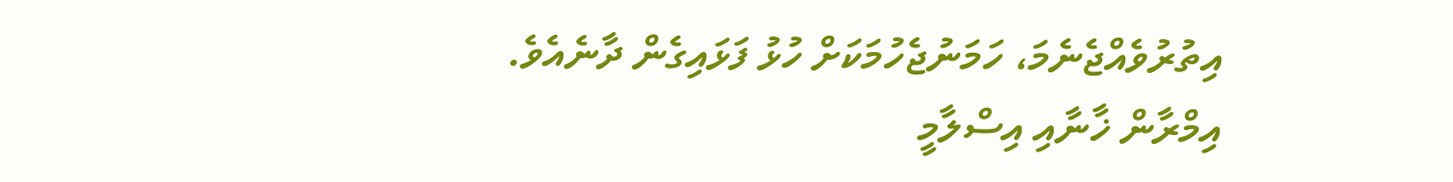އިތުރުވެއްޖެނެމަ، ހަމަނުޖެހުމަކަށް ހުޅު ފަޅައިގެން ދާނެއެވެ.
އިމްރާން ޚާނާއި އިސްލާމީ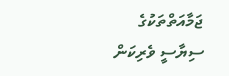ޖަމާއަތްތަކުގެ ސިޔާސީ ވެރިކަން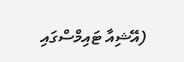(އޭޝިއާ ޓައިމްސްގައި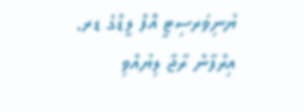ޔުނިވަރސިޓީ އޮފް ލީޑްގެ ޑރ. އިރްފާން ރާޖާ ލިޔުއްވި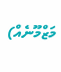މަޒްމޫނެއް)